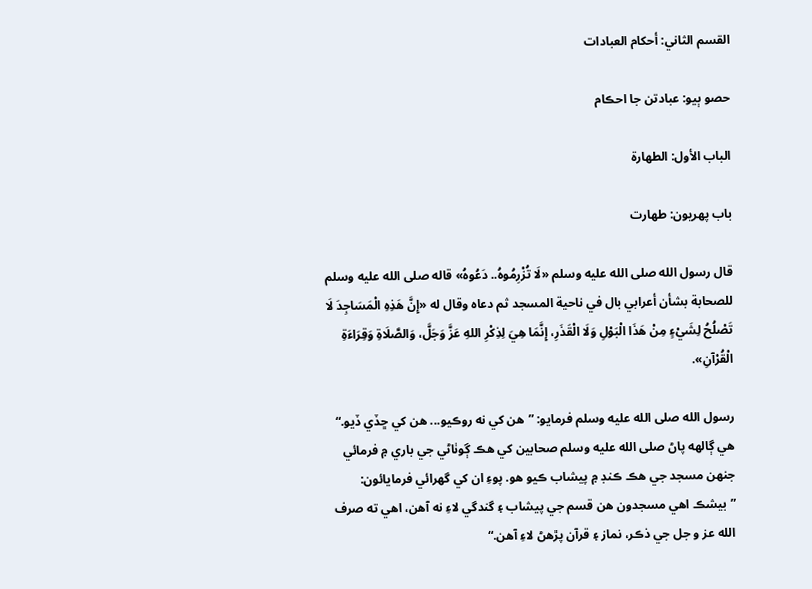القسم الثاني: أحكام العبادات

حصو ٻيو: عبادتن جا احڪام

الباب الأول: الطهارة

باب پهريون: طهارت

قال رسول الله صلى الله عليه وسلم «لَا تُزْرِمُوهُ.. دَعُوهُ» قاله صلى الله عليه وسلم للصحابة بشأن أعرابي بال في ناحية المسجد ثم دعاه وقال له «إِنَّ هَذِهِ الْمَسَاجِدَ لَا تَصْلُحُ لِشَيْءٍ مِنْ هَذَا الْبَوْلِ وَلَا الْقَذَرِ، إِنَّمَا هِيَ لِذِكْرِ اللهِ عَزَّ وَجَلَّ، وَالصَّلَاةِ وَقِرَاءَةِ الْقُرْآنِ».

رسول الله صلى الله عليه وسلم فرمايو: ”هن کي نه روڪيو... هن کي ڇڏي ڏيو.“ هي ڳالهه پاڻ صلى الله عليه وسلم صحابين کي هڪ ڳوٺاڻي جي باري ۾ فرمائي جنهن مسجد جي هڪ ڪنڊ ۾ پيشاب ڪيو هو. پوءِ ان کي گهرائي فرمايائون: ”بيشڪ اهي مسجدون هن قسم جي پيشاب ۽ گندگي لاءِ نه آهن، اهي ته صرف الله عز و جل جي ذڪر، نماز ۽ قرآن پڙهڻ لاءِ آهن.“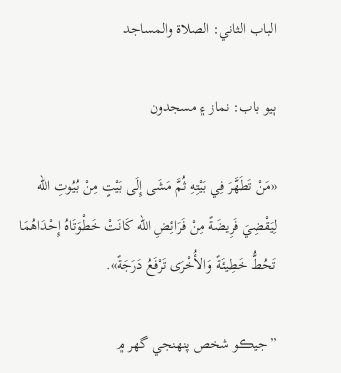الباب الثاني: الصلاة والمساجد

ٻيو باب: نماز ۽ مسجدون

«مَنْ تَطَهَّرَ فِي بَيْتِهِ ثُمَّ مَشَى إِلَى بَيْتٍ مِنْ بُيُوتِ الله لِيَقْضِيَ فَرِيضَةً مِنْ فَرَائِضِ الله كَانَتْ خَطْوَتَاهُ إِحْدَاهُمَا تَحُطُّ خَطِيئَةً وَالأُخْرَى تَرْفَعُ دَرَجَةً».

”جيڪو شخص پنهنجي گهر ۾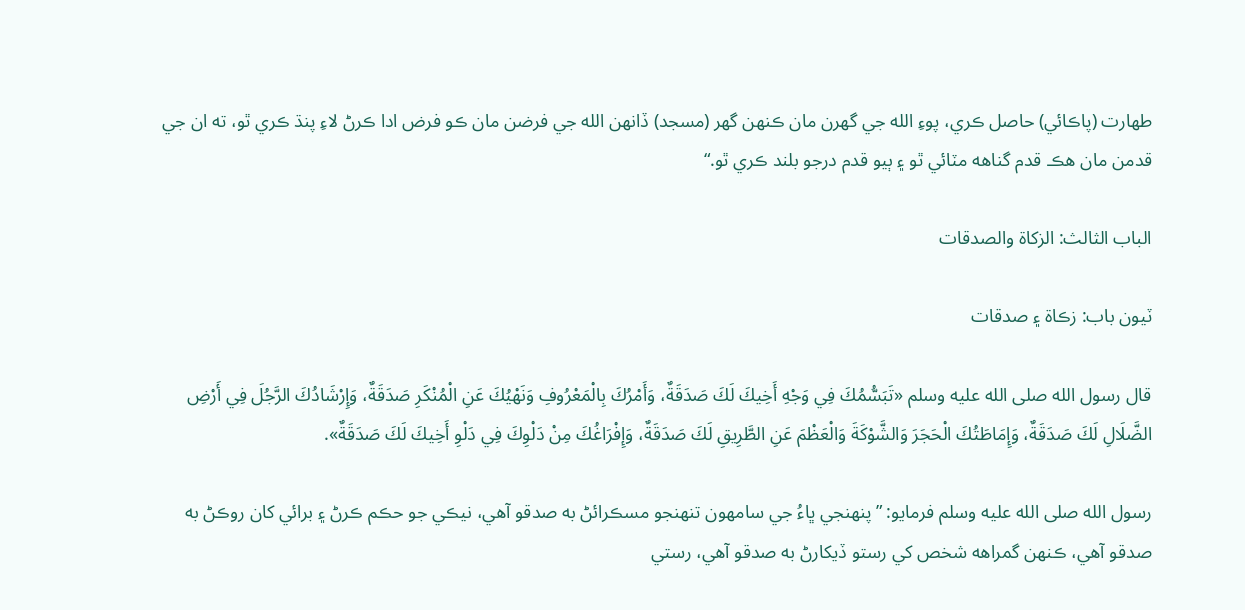طهارت (پاڪائي) حاصل ڪري، پوءِ الله جي گهرن مان ڪنهن گهر (مسجد) ڏانهن الله جي فرضن مان ڪو فرض ادا ڪرڻ لاءِ پنڌ ڪري ٿو، ته ان جي قدمن مان هڪ قدم گناهه مٽائي ٿو ۽ ٻيو قدم درجو بلند ڪري ٿو.“

الباب الثالث: الزكاة والصدقات

ٽيون باب: زڪاة ۽ صدقات

قال رسول الله صلى الله عليه وسلم «تَبَسُّمُكَ فِي وَجْهِ أَخِيكَ لَكَ صَدَقَةٌ، وَأَمْرُكَ بِالْمَعْرُوفِ وَنَهْيُكَ عَنِ الْمُنْكَرِ صَدَقَةٌ، وَإِرْشَادُكَ الرَّجُلَ فِي أَرْضِ الضَّلَالِ لَكَ صَدَقَةٌ، وَإِمَاطَتُكَ الْحَجَرَ وَالشَّوْكَةَ وَالْعَظْمَ عَنِ الطَّرِيقِ لَكَ صَدَقَةٌ، وَإِفْرَاغُكَ مِنْ دَلْوِكَ فِي دَلْوِ أَخِيكَ لَكَ صَدَقَةٌ».

رسول الله صلى الله عليه وسلم فرمايو: ”پنهنجي ڀاءُ جي سامهون تنهنجو مسڪرائڻ به صدقو آهي، نيڪي جو حڪم ڪرڻ ۽ برائي کان روڪڻ به صدقو آهي، ڪنهن گمراهه شخص کي رستو ڏيکارڻ به صدقو آهي، رستي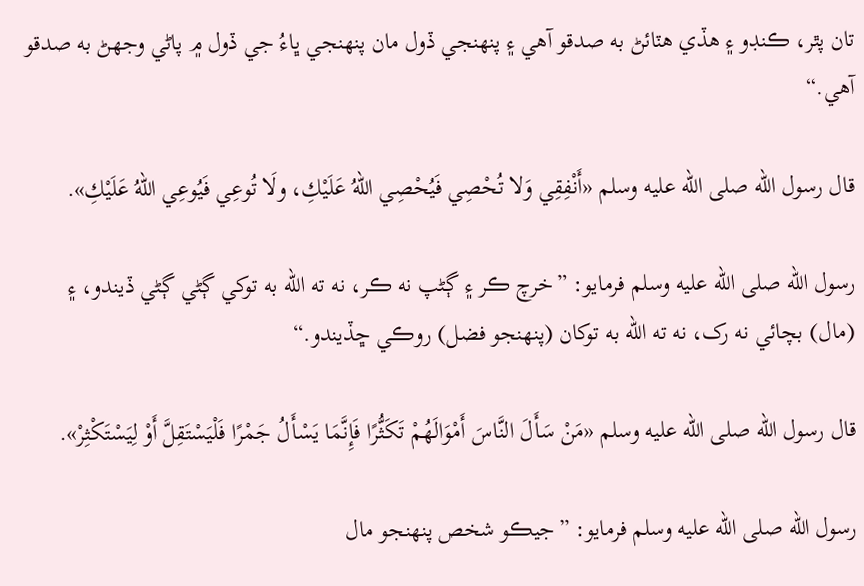تان پٿر، ڪنڊو ۽ هڏي هٽائڻ به صدقو آهي ۽ پنهنجي ڏول مان پنهنجي ڀاءُ جي ڏول ۾ پاڻي وجهڻ به صدقو آهي.“

قال رسول الله صلى الله عليه وسلم «أَنْفِقِي وَلا تُحْصِي فَيُحْصِي اللهُ عَلَيْكِ، ولَا تُوعِي فَيُوعِي اللهُ عَلَيْكِ».

رسول الله صلى الله عليه وسلم فرمايو: ”خرچ ڪر ۽ ڳڻپ نه ڪر، نه ته الله به توکي ڳڻي ڳڻي ڏيندو، ۽ (مال) بچائي نه رک، نه ته الله به توکان (پنهنجو فضل) روڪي ڇڏيندو.“

قال رسول الله صلى الله عليه وسلم «مَنْ سَأَلَ النَّاسَ أَمْوَالَهُمْ تَكَثُّرًا فَإِنَّمَا يَسْأَلُ جَمْرًا فَلْيَسْتَقِلَّ أَوْ لِيَسْتَكْثِرْ».

رسول الله صلى الله عليه وسلم فرمايو: ”جيڪو شخص پنهنجو مال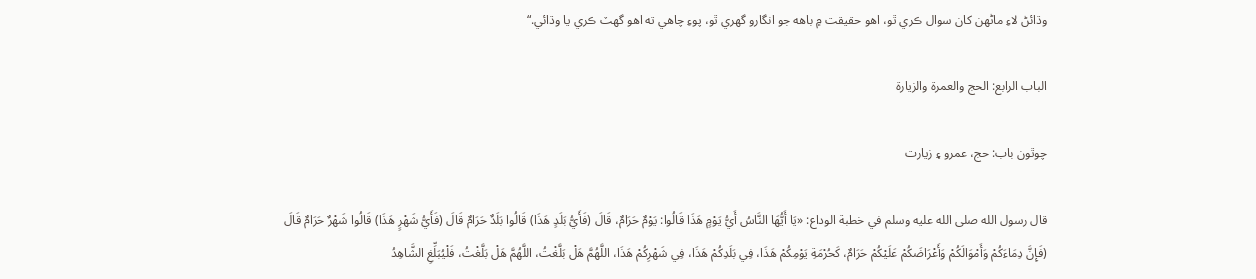وڌائڻ لاءِ ماڻهن کان سوال ڪري ٿو، اهو حقيقت ۾ باهه جو انگارو گهري ٿو، پوءِ چاهي ته اهو گهٽ ڪري يا وڌائي.“

الباب الرابع: الحج والعمرة والزيارة

چوٿون باب: حج، عمرو ۽ زيارت

قال رسول الله صلى الله عليه وسلم في خطبة الوداع: «يَا أَيُّهَا النَّاسُ أَيُّ يَوْمٍ هَذَا قَالُوا: يَوْمٌ حَرَامٌ، قَالَ (فَأَيُّ بَلَدٍ هَذَا) قَالُوا بَلَدٌ حَرَامٌ قَالَ (فَأَيُّ شَهْرٍ هَذَا) قَالُوا شَهْرٌ حَرَامٌ قَالَ (فَإِنَّ دِمَاءَكُمْ وَأَمْوَالَكُمْ وَأَعْرَاضَكُمْ عَلَيْكُمْ حَرَامٌ، كَحُرْمَةِ يَوْمِكُمْ هَذَا، فِي بَلَدِكُمْ هَذَا، فِي شَهْرِكُمْ هَذَا، اللَّهُمَّ هَلْ بَلَّغْتُ، اللَّهُمَّ هَلْ بَلَّغْتُ، فَلْيُبَلِّغِ الشَّاهِدُ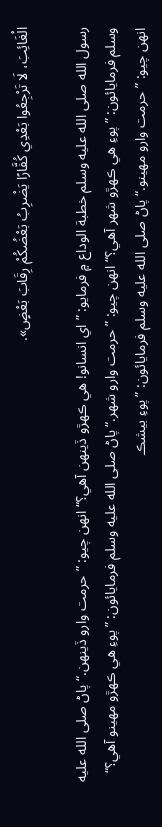الْغَائِبَ، لَا تَرْجِعُوا بَعْدِي كُفَّارًا يَضْرِبُ بَعْضُكُمْ رِقَابَ بَعْضٍ».

رسول الله صلى الله عليه وسلم خطبة الوداع ۾ فرمايو: ”اي انسانو! هي ڪهڙو ڏينهن آهي؟“ انهن چيو: ”حرمت وارو ڏينهن.“ پاڻ صلى الله عليه وسلم فرمايائون: ”پوءِ هي ڪهڙو شهر آهي؟“ انهن چيو: ”حرمت وارو شهر.“ پاڻ صلى الله عليه وسلم فرمايائون: ”پوءِ هي ڪهڙو مهينو آهي؟“ انهن چيو: ”حرمت وارو مهينو.“ پاڻ صلى الله عليه وسلم فرمايائون: ”پوءِ بيشڪ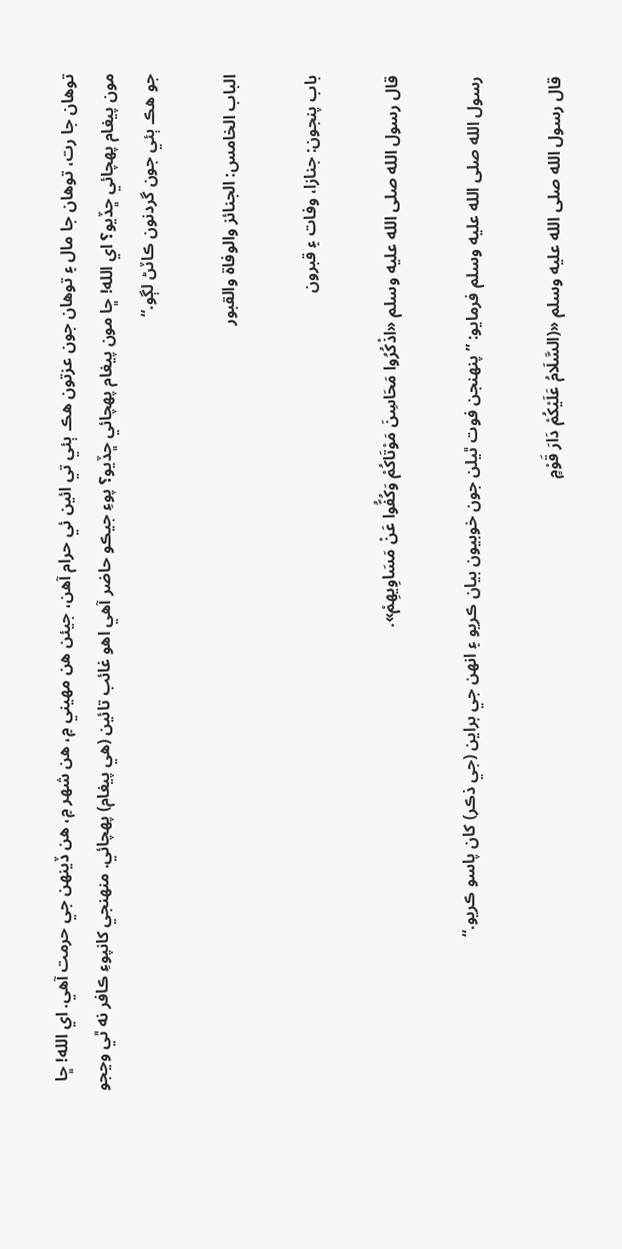توهان جا رت، توهان جا مال ۽ توهان جون عزتون هڪ ٻئي تي ائين ئي حرام آهن، جيئن هن مهيني ۾، هن شهر ۾، هن ڏينهن جي حرمت آهي. اي الله! ڇا مون پيغام پهچائي ڇڏيو؟ اي الله! ڇا مون پيغام پهچائي ڇڏيو؟ پوءِ جيڪو حاضر آهي اهو غائب تائين (هي پيغام) پهچائي. منهنجي کانپوءِ ڪافر نه ٿي وڃجو جو هڪ ٻئي جون گردنون ڪاٽڻ لڳو.“

الباب الخامس: الجنائز والوفاة والقبور

باب پنجون: جنازا، وفات ۽ قبرون

قال رسول الله صلى الله عليه وسلم «اذْكُرُوا مَحَاسِنَ مَوْتَاكُمْ وَكُفُّوا عَنْ مَسَاوِيهِمْ».

رسول الله صلى الله عليه وسلم فرمايو: ”پنهنجن فوت ٿيلن جون خوبيون بيان ڪريو ۽ انهن جي براين (جي ذڪر) کان پاسو ڪريو.“

قال رسول الله صلى الله عليه وسلم «(السَّلَامُ عَلَيْكُمْ دَارَ قَوْمٍ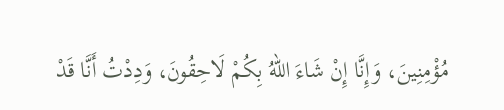مُؤْمِنِينَ، وَإِنَّا إِنْ شَاءَ اللهُ بِكُمْ لَاحِقُونَ، وَدِدْتُ أَنَّا قَدْ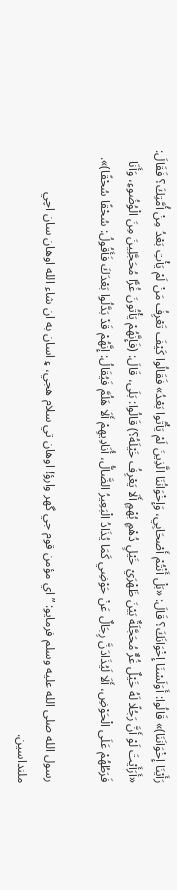رَأَيْنَا إِخْوَانَنَا)» قَالُوا: أَوَلَسْنَا إِخْوَانَكَ؟ قَالَ: «بَلْ أَنْتُمْ أَصْحَابِي، وَإِخْوَانُنَا الَّذِينَ لَمْ يَأْتُوا بَعْدُ» فَقَالُوا كَيْفَ تَعْرِفُ مَنْ لَمْ يَأْتِ بَعْدُ مِنْ أُمَّتِكَ؟ فَقَالَ: «أَرَأَيْتَ لَوْ أَنَّ رَجُلًا لَهُ خَيْلٌ غُرٌّ مُحَجَّلَةٌ بَيْنَ ظَهْرَيْ خَيْلٍ دُهْمٍ بُهْمٍ أَلَا يَعْرِفُ خَيْلَهُ؟) قَالُوا: بَلَى، قَالَ: (فَإِنَّهُمْ يَأْتُونَ غُرًّا مُحَجَّلِينَ مِنَ الْوُضُوءِ، وَأَنَا فَرَطُهُمْ عَلَى الْحَوْضِ، أَلَا لَيُذَادَنَّ رِجَالٌ عَنْ حَوْضِي كَمَا يُذَادُ الْبَعِيرُ الضَّالُّ، أُنَادِيهِمْ أَلَا هَلُمَّ فَيُقَالُ: إِنَّهُمْ قَدْ بَدَّلُوا بَعْدَكَ فَأَقُولُ: سُحْقًا سُحْقًا)».

رسول الله صلى الله عليه وسلم فرمايو: ”اي مؤمن قوم جي گھر وارؤ! اوهان تي سلام هجي، ۽ اسان به ان شاء الله اوهان سان اچي ملنداسين.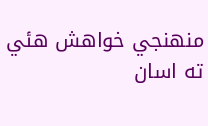منهنجي خواهش هئي ته اسان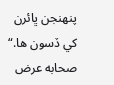پنهنجن ڀائرن کي ڏسون ها.“ صحابه عرض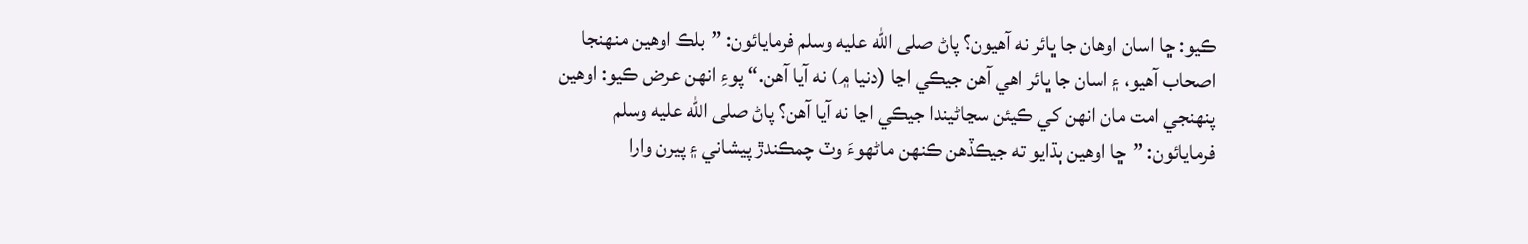ڪيو: ڇا اسان اوهان جا ڀائر نه آهيون؟ پاڻ صلى الله عليه وسلم فرمايائون: ”بلڪ اوهين منهنجا اصحاب آهيو، ۽ اسان جا ڀائر اهي آهن جيڪي اڃا (دنيا ۾) نه آيا آهن.“ پوءِ انهن عرض ڪيو: اوهين پنهنجي امت مان انهن کي ڪيئن سڃاڻيندا جيڪي اڃا نه آيا آهن؟ پاڻ صلى الله عليه وسلم فرمايائون: ”ڇا اوهين ٻڌايو ته جيڪڏهن ڪنهن ماڻهوءَ وٽ چمڪندڙ پيشاني ۽ پيرن وارا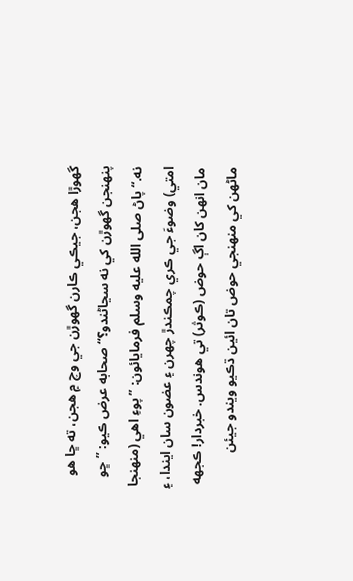گهوڙا هجن، جيڪي ڪارن گهوڙن جي وچ ۾ هجن، ته ڇا هو پنهنجن گهوڙن کي نه سڃاڻندو؟“ صحابه عرض ڪيو: ”ڇو نه.“ پاڻ صلى الله عليه وسلم فرمايائون: ”پوءِ اهي (منهنجا امتي) وضوءَ جي ڪري چمڪندڙ چهرن ۽ عضون سان ايندا، ۽ مان انهن کان اڳ حوض (ڪوثر) تي هوندس. خبردار! ڪجهه ماڻهن کي منهنجي حوض تان ائين ڌڪيو ويندو جيئن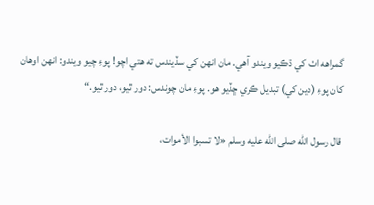گمراهه اٺ کي ڌڪيو ويندو آهي. مان انهن کي سڏيندس ته هتي اچو! پوءِ چيو ويندو: انهن اوهان کان پوءِ (دين کي) تبديل ڪري ڇڏيو هو. پوءِ مان چوندس: دور ٿيو، دور ٿيو.“

قال رسول الله صلى الله عليه وسلم «لا تسبوا الأموات،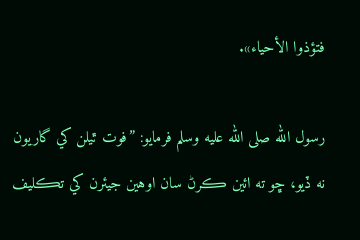فتؤذوا الأحياء».

رسول الله صلى الله عليه وسلم فرمايو: ”فوت ٿيلن کي گاريون نه ڏيو، ڇو ته ائين ڪرڻ سان اوهين جيئرن کي تڪليف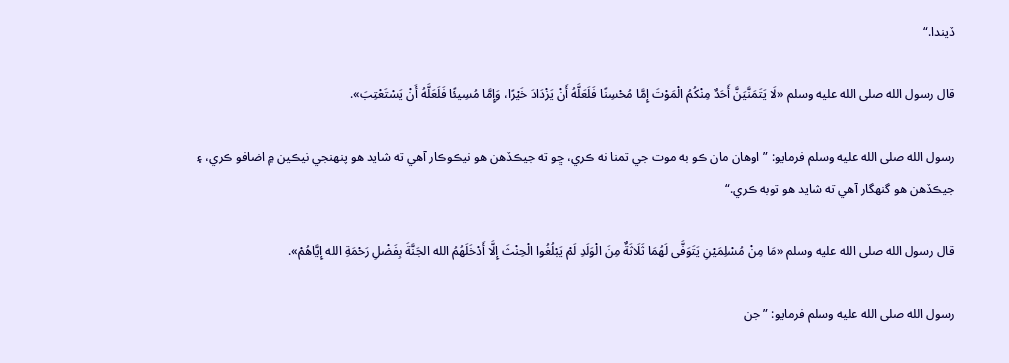ڏيندا.“

قال رسول الله صلى الله عليه وسلم «لَا يَتَمَنَّيَنَّ أَحَدٌ مِنْكُمُ الْمَوْتَ إِمَّا مُحْسِنًا فَلَعَلَّهُ أَنْ يَزْدَادَ خَيْرًا، وَإِمَّا مُسِيئًا فَلَعَلَّهُ أَنْ يَسْتَعْتِبَ».

رسول الله صلى الله عليه وسلم فرمايو: ”اوهان مان ڪو به موت جي تمنا نه ڪري، ڇو ته جيڪڏهن هو نيڪوڪار آهي ته شايد هو پنهنجي نيڪين ۾ اضافو ڪري، ۽ جيڪڏهن هو گنهگار آهي ته شايد هو توبه ڪري.“

قال رسول الله صلى الله عليه وسلم «مَا مِنْ مُسْلِمَيْنِ يَتَوَفَّى لَهُمَا ثَلَاثَةٌ مِنَ الْوَلَدِ لَمْ يَبْلُغُوا الْحِنْثَ إِلَّا أَدْخَلَهُمُ الله الجَنَّةَ بِفَضْلِ رَحْمَةِ الله إِيَّاهُمْ».

رسول الله صلى الله عليه وسلم فرمايو: ”جن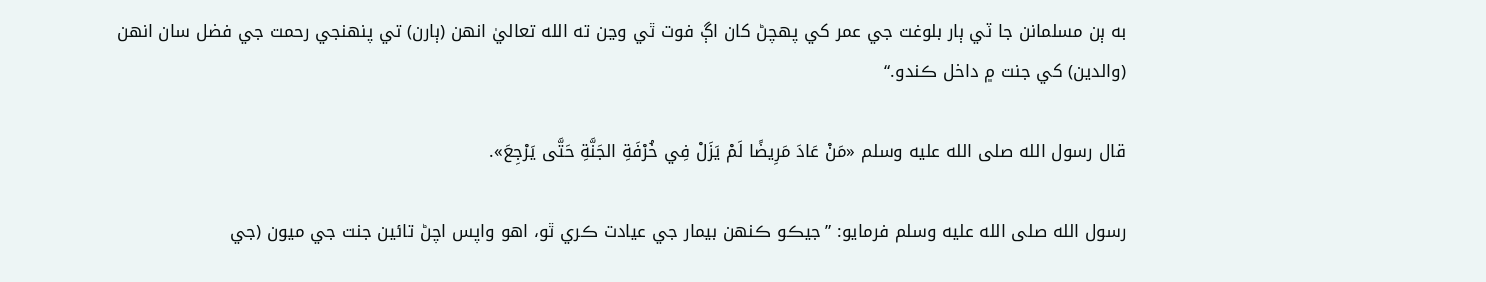به ٻن مسلمانن جا ٽي ٻار بلوغت جي عمر کي پهچڻ کان اڳ فوت ٿي وڃن ته الله تعاليٰ انهن (ٻارن) تي پنهنجي رحمت جي فضل سان انهن (والدين) کي جنت ۾ داخل ڪندو.“

قال رسول الله صلى الله عليه وسلم «مَنْ عَادَ مَرِيضًا لَمْ يَزَلْ فِي خُرْفَةِ الجَنَّةِ حَتَّى يَرْجِعَ».

رسول الله صلى الله عليه وسلم فرمايو: ”جيڪو ڪنهن بيمار جي عيادت ڪري ٿو، اهو واپس اچڻ تائين جنت جي ميون (جي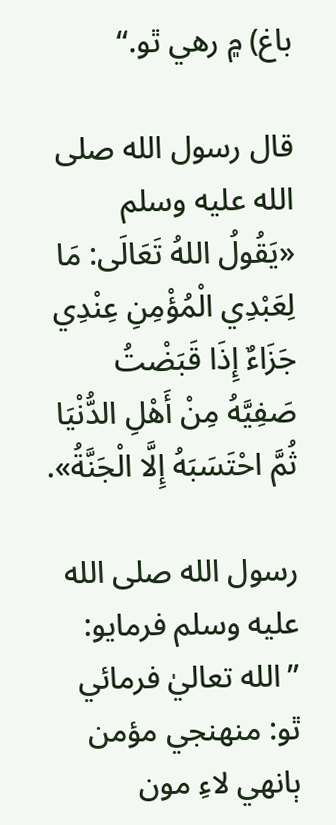باغ) ۾ رهي ٿو.“

قال رسول الله صلى الله عليه وسلم «يَقُولُ اللهُ تَعَالَى: مَا لِعَبْدِي الْمُؤْمِنِ عِنْدِي جَزَاءٌ إِذَا قَبَضْتُ صَفِيَّهُ مِنْ أَهْلِ الدُّنْيَا ثُمَّ احْتَسَبَهُ إِلَّا الْجَنَّةُ».

رسول الله صلى الله عليه وسلم فرمايو: ”الله تعاليٰ فرمائي ٿو: منهنجي مؤمن ٻانهي لاءِ مون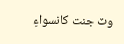وٽ جنت کانسواءِ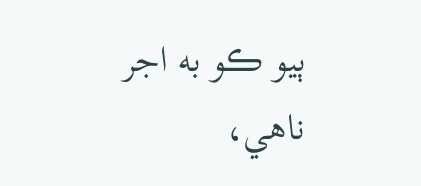ٻيو ڪو به اجر ناهي،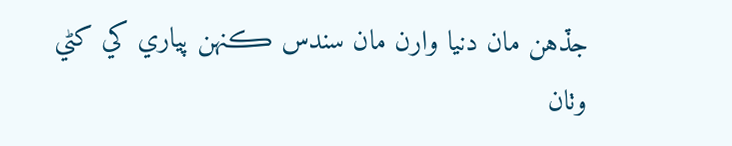جڏهن مان دنيا وارن مان سندس ڪنهن پياري کي کڻي وٺان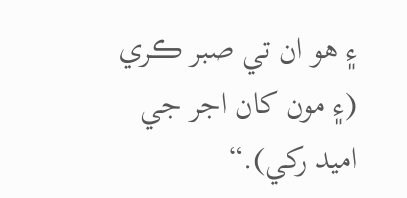۽ هو ان تي صبر ڪري (۽ مون کان اجر جي اميد رکي).“